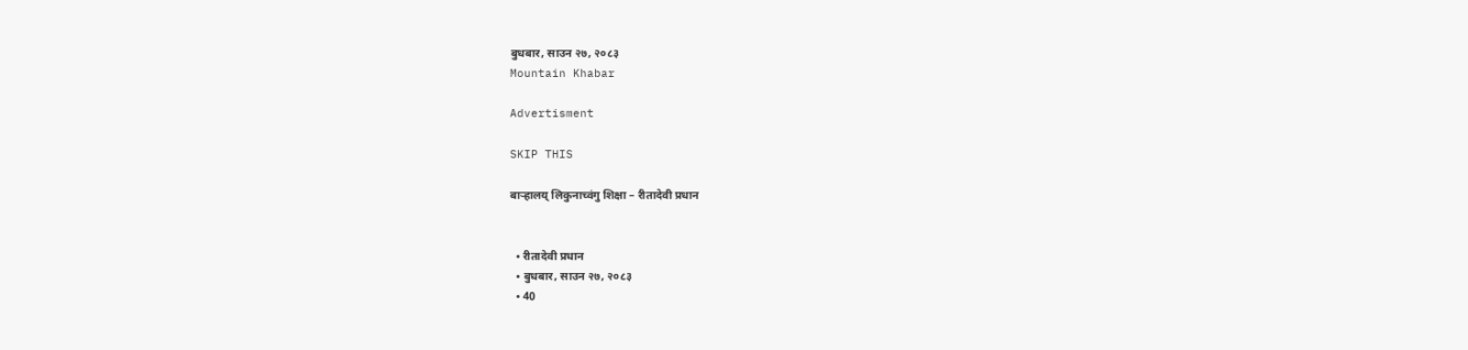बुधबार, साउन २७, २०८३
Mountain Khabar

Advertisment

SKIP THIS

बाऱ्हालय् लिकुनाच्वंगु शिक्षा – रीतादेवी प्रधान


  • रीतादेवी प्रधान
  • बुधबार, साउन २७, २०८३
  • 40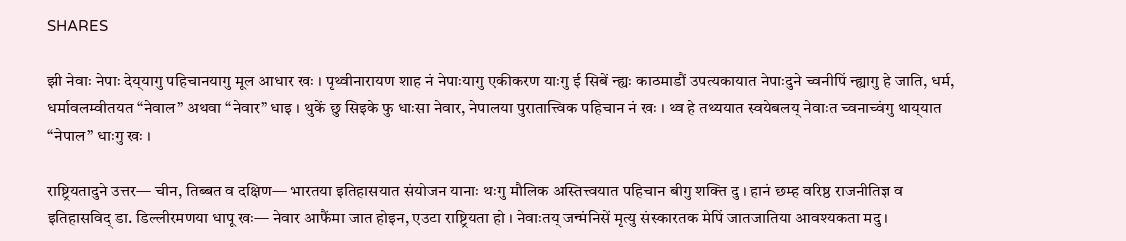SHARES

झी नेवाः नेपाः देय्‌यागु पहिचानयागु मूल आधार खः । पृथ्वीनारायण शाह नं नेपाःयागु एकीकरण याःगु ई सिबें न्ह्यः काठमाडौं उपत्यकायात नेपाःदुने च्वनीपिं न्ह्यागु हे जाति, धर्म, धर्मावलम्वीतयत “नेवाल” अथवा “नेवार” धाइ । थुकें छु सिइके फु धाःसा नेवार, नेपालया पुरातात्त्विक पहिचान नं खः । थ्व हे तथ्ययात स्वयेबलय् नेवाःत च्वनाच्वंगु थाय्‌यात “नेपाल” धाःगु खः ।

राष्ट्रियतादुने उत्तर— चीन, तिब्बत व दक्षिण— भारतया इतिहासयात संयोजन यानाः थःगु मौलिक अस्तित्त्वयात पहिचान बीगु शक्ति दु । हानं छम्ह वरिष्ठ राजनीतिज्ञ व इतिहासविद् डा. डिल्लीरमणया धापू खः— नेवार आफैंमा जात होइन, एउटा राष्ट्रियता हो । नेवाःतय् जन्मंनिसें मृत्यु संस्कारतक मेपिं जातजातिया आवश्यकता मदु ।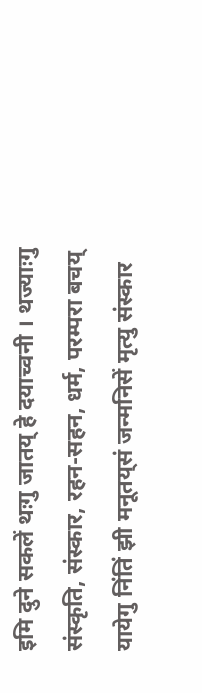इमि दुने सकलें थःगु जातय् हे दयाच्वनी । थज्याःगु संस्कृति, संस्कार, रहन-सहन, धर्म, परम्परा बचय् यायेगु निंतिं झी मनूतय्‌सं जन्मनिसें मृत्यु संस्कार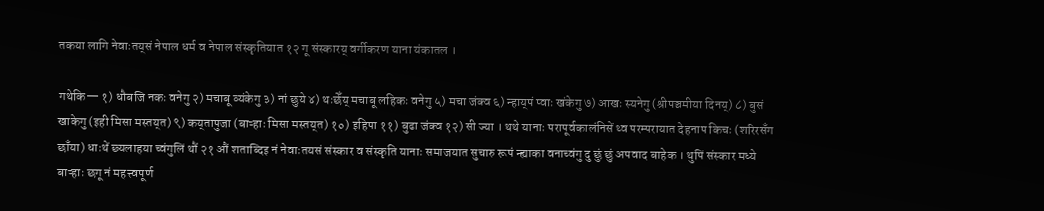तकया लागि नेवाःतय्‌सं नेपाल धर्म व नेपाल संस्कृतियात १२ गू संस्कारय् वर्गीकरण याना यंकातल ।

गथेकि— १) धौबजि नकः वनेगु २) मचाबू व्यंकेगु ३) नां छुये ४) थःछेँय् मचाबू लहिकः वनेगु ५) मचा जंक्व ६) न्हाय्‌पं प्वाः खंकेगु ७) आखः स्यनेगु (श्रीपञ्चमीया दिनय्) ८) बुसं खाकेगु (इही मिसा मस्तय्‌त) ९) कय्‌तापुजा (बाऱ्हाः मिसा मस्तय्‌त) १०) इहिपा ११) बुढा जंक्व १२) सी ज्या । थथे यानाः परापूर्वकालंनिसें थ्व परम्परायात देहनाप किचः (शरिरसँग छाँया) धाःथें छ्यलाहया च्वंगुलिं थौं २१ औं शताब्दिइ नं नेवाःतयसं संस्कार व संस्कृति यानाः समाजयात सुचारु रूपं न्ह्याका वनाच्वंगु दु छुं छुं अपवाद बाहेक । थुपिं संस्कार मध्ये बाऱ्हाः छगू नं महत्त्वपूर्ण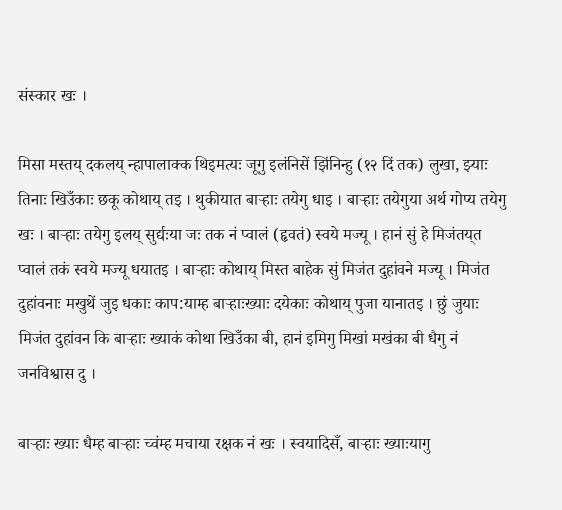संस्कार खः ।

मिसा मस्तय् दकलय् न्हापालाक्क थिइमत्यः जूगु इलंनिसें झिंनिन्हु (१२ दिं तक) लुखा, झ्याः तिनाः खिउँकाः छकू कोथाय् तइ । थुकीयात बाऱ्हाः तयेगु धाइ । बाऱ्हाः तयेगुया अर्थ गोप्य तयेगु खः । बाऱ्हाः तयेगु इलय् सुर्द्यःया जः तक नं प्वालं (हृवतं) स्वये मज्यू । हानं सुं हे मिजंतय्‌त प्वालं तकं स्वये मज्यू धयातइ । बाऱ्हाः कोथाय् मिस्त बाहेक सुं मिजंत दुहांवने मज्यू । मिजंत दुहांवनाः मखुथें जुइ धकाः काप:याम्ह बाऱ्हाःख्याः दयेकाः कोथाय् पुजा यानातइ । छुं जुयाः मिजंत दुहांवन कि बाऱ्हाः ख्याकं कोथा खिउँका बी, हानं इमिगु मिखां मखंका बी धैगु नं जनविश्वास दु ।

बाऱ्हाः ख्याः धैम्ह बाऱ्हाः च्वंम्ह मचाया रक्षक नं खः । स्वयादिसँ, बाऱ्हाः ख्याःयागु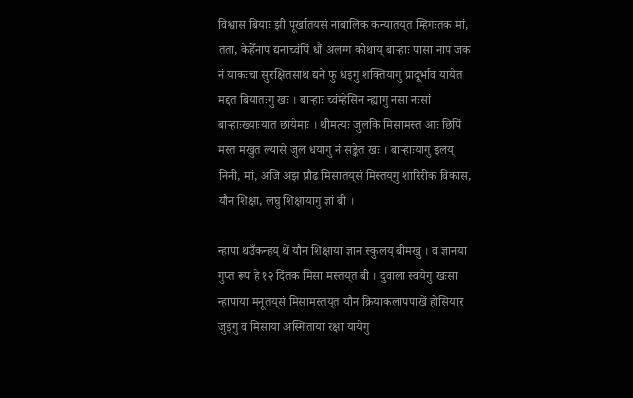विश्वास बियाः झी पूर्खातयसं नाबालिक कन्यातय्‌त म्हिगःतक मां, तता, केहेँनाप द्यनाच्वंपिं धौं अलग्ग कोथाय् बाऱ्हाः पासा नाप जक नं याकःचा सुरक्षितसाथ द्यने फु धइगु शक्तियागु प्रादूर्भाव यायेत मद्दत बियातःगु खः । बाऱ्हाः च्वंम्हेसिन न्ह्यागु नसा नःसां बाऱ्हाःख्याःयात छायेमाः । थीमत्यः जुलकि मिसामस्त आः छिपिं मस्त मखुत ल्यासे जुल धयागु नं सङ्केत खः । बाऱ्हाःयागु इलय् निनी, मां, अजि अझ प्रौढ मिसातय्‌सं मिस्तय्‌गु शारिरीक विकास, यौन शिक्षा, लघु शिक्षायागु ज्ञां बी ।

न्हापा थउँकन्हय् थें यौन शिक्षाया ज्ञान स्कुलय् बीमखु । व ज्ञानया गुप्त रूप हे १२ दिंतक मिसा मस्तय्‌त बी । दुवाला स्वयेगु खःसा न्हापाया मनूतय्‌सं मिसामस्तय्‌त यौन क्रियाकलापपाखें होसियार जुइगु व मिसाया अस्मिताया रक्षा यायेगु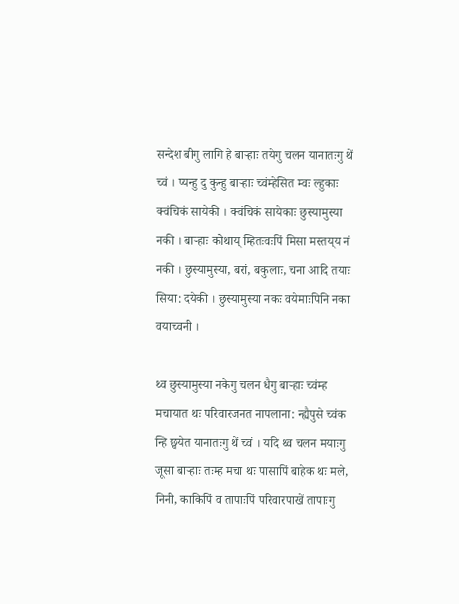सन्देश बीगु लागि हे बाऱ्हाः तयेगु चलन यानातःगु थें च्वं । प्यन्हु दु कुन्हु बाऱ्हाः च्वंम्हेसित म्वः ल्हुकाः क्वंचिकं सायेकी । क्वंचिकं सायेकाः छुस्यामुस्या नकी । बाऱ्हाः कोथाय् म्हितःवःपिं मिसा मस्तय्‌य नं नकी । छुस्यामुस्या, बरां, बकुलाः, चना आदि तयाः सिया: दयेकी । छुस्यामुस्या नकः वयेमाःपिनि नका वयाच्वनी ।

थ्व छुस्यामुस्या नकेगु चलन धैगु बाऱ्हाः च्वंम्ह मचायात थः परिवारजनत नापलाना: न्ह्यैपुसे च्वंक न्हि छ्वयेत यानातःगु थें च्वं । यदि थ्व चलन मयाःगु जूसा बाऱ्हाः तःम्ह मचा थः पासापिं बाहेक थः मले, निनी, काकिपिं व तापाःपिं परिवारपाखें तापाःगु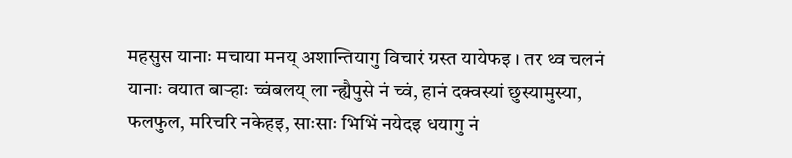महसुस यानाः मचाया मनय् अशान्तियागु विचारं ग्रस्त यायेफइ । तर थ्व चलनं यानाः वयात बाऱ्हाः च्वंबलय् ला न्ह्यैपुसे नं च्वं, हानं दक्वस्यां छुस्यामुस्या, फलफुल, मरिचरि नकेहइ, साःसाः भिभिं नयेदइ धयागु नं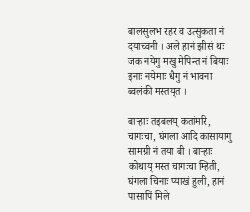बालसुलभ रहर व उत्सुकता नं दयाच्वनी । अले हानं झीसं थः जक नयेगु मखु मेपिन्त नं बियाः इनाः नयेमाः धैगु नं भावना ब्वलंकी मस्तय्‌त ।

बाऱ्हाः तइबलय् कतांमरि, चागःचा, घंगला आदि कासायागु सामग्री नं तया बी । बाऱ्हाः कोथाय् मस्त चागःचा म्हिती, घंगला चिनाः प्याखं हुली, हानं पासापिं मिले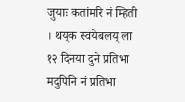जुयाः कतांमरि नं म्हिती । थय्‌क स्वयेबलय् ला १२ दिनया दुने प्रतिभा मदुपिनि नं प्रतिभा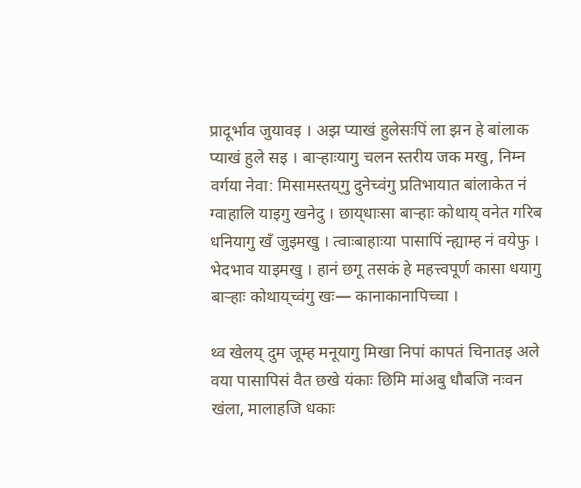प्रादूर्भाव जुयावइ । अझ प्याखं हुलेसःपिं ला झन हे बांलाक प्याखं हुले सइ । बाऱ्हाःयागु चलन स्तरीय जक मखु, निम्न वर्गया नेवा: मिसामस्तय्‌गु दुनेच्वंगु प्रतिभायात बांलाकेत नं ग्वाहालि याइगु खनेदु । छाय्‌धाःसा बाऱ्हाः कोथाय् वनेत गरिब धनियागु खँ जुइमखु । त्वाःबाहाःया पासापिं न्ह्याम्ह नं वयेफु । भेदभाव याइमखु । हानं छगू तसकं हे महत्त्वपूर्ण कासा धयागु बाऱ्हाः कोथाय्‌च्वंगु खः— कानाकानापिच्चा ।

थ्व खेलय् दुम जूम्ह मनूयागु मिखा निपां कापतं चिनातइ अले वया पासापिसं वैत छखे यंकाः छिमि मांअबु धौबजि नःवन खंला, मालाहजि धकाः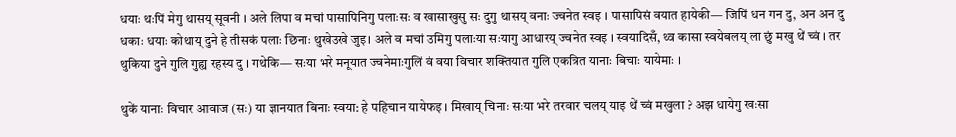धयाः थःपिं मेगु थासय् सूवनी । अले लिपा व मचां पासापिनिगु पलाःसः व खासाखुसु सः दुगु थासय् वनाः ज्वनेत स्वइ । पासापिसं वयात हायेकी— जिपिं धन गन दु, अन अन दु धकाः धयाः कोथाय् दुने हे तीसकं पलाः छिनाः थुखेउखे जुइ। अले व मचां उमिगु पलाःया सःयागु आधारय् ज्वनेत स्वइ । स्वयादिसँ, थ्व कासा स्वयेबलय् ला छुं मखु थें च्वं । तर थुकिया दुने गुलि गुह्य रहस्य दु । गथेकि— सःया भरे मनूयात ज्वनेमाःगुलिं वं वया विचार शक्तियात गुलि एकत्रित यानाः बिचाः यायेमाः ।

थुकें यानाः विचार आवाज (सः) या ज्ञानयात बिनाः स्वया: हे पहिचान यायेफइ । मिखाय् चिनाः सःया भरे तरवार चलय् याइ थें च्वं मखुला ? अझ धायेगु खःसा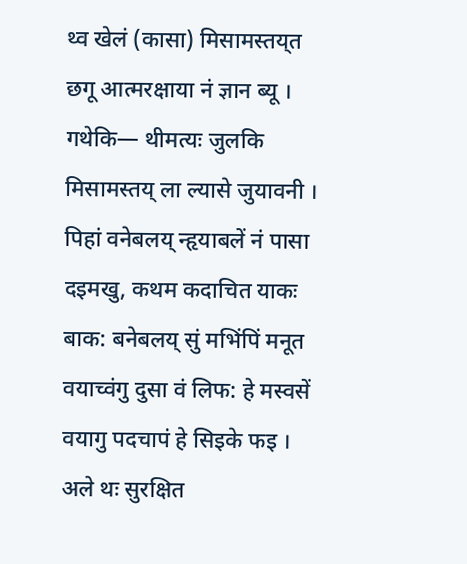थ्व खेलं (कासा) मिसामस्तय्‌त छगू आत्मरक्षाया नं ज्ञान ब्यू । गथेकि— थीमत्यः जुलकि मिसामस्तय् ला ल्यासे जुयावनी । पिहां वनेबलय् न्हृयाबलें नं पासा दइमखु, कथम कदाचित याकः बाक: बनेबलय् सुं मभिंपिं मनूत वयाच्वंगु दुसा वं लिफ: हे मस्वसें वयागु पदचापं हे सिइके फइ । अले थः सुरक्षित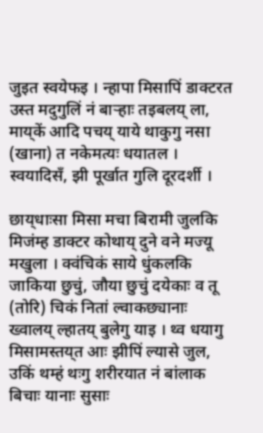जुइत स्वयेफइ । न्हापा मिसापिं डाक्टरत उस्त मदुगुलिं नं बाऱ्हाः तइबलय् ला, माय्‌कें आदि पचय् याये थाकुगु नसा (खाना) त नकेमत्यः धयातल । स्वयादिसँ, झी पूर्खात गुलि दूरदर्शी ।

छाय्‌धाःसा मिसा मचा बिरामी जुलकि मिजंम्ह डाक्टर कोथाय् दुने वने मज्यू मखुला । क्वंचिकं साये धुंकलकि जाकिया छुचुं, जौया छुचुं दयेकाः व तू (तोरि) चिकं नितां ल्वाकछ्यानाः ख्वालय् ल्हातय् बुलेगु याइ । थ्व धयागु मिसामस्तय्‌त आः झीपिं ल्यासे जुल, उकिं थम्हं थःगु शरीरयात नं बांलाक बिचाः यानाः सुसाः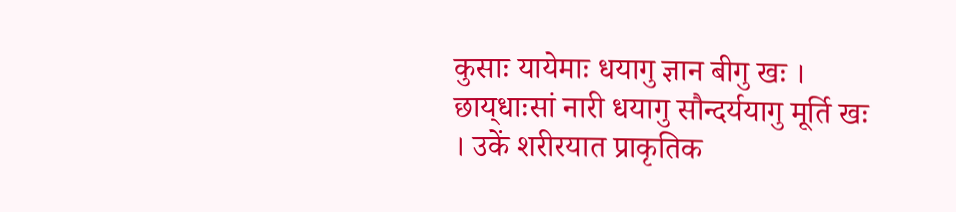कुसाः यायेमाः धयागु ज्ञान बीगु खः । छाय्‌धाःसां नारी धयागु सौन्दर्ययागु मूर्ति खः । उकें शरीरयात प्राकृतिक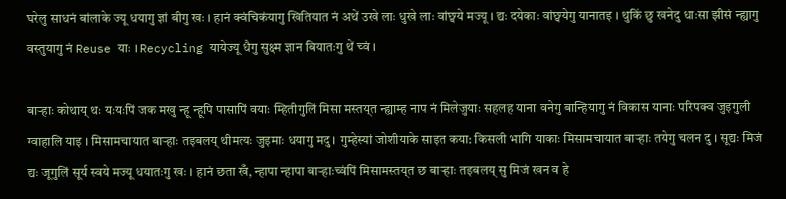घरेलु साधनं बांलाके ज्यू धयागु ज्ञां बीगु खः । हानं क्वंचिकंयागु खितियात नं अथें उखे लाः धुखे लाः वांछ्वये मज्यू । द्यः दयेकाः वांछ्वयेगु यानातइ । थुकिं छु खनेदु धाःसा झीसं न्ह्यागु वस्तुयागु नं Reuse याः । Recycling यायेज्यू धैगु सुक्ष्म ज्ञान बियातःगु थें च्वं ।

बाऱ्हाः कोथाय् थः यःयःपिं जक मखु न्हू न्हूपि पासापिं वयाः म्हितीगुलिं मिसा मस्तय्‌त न्ह्याम्ह नाप नं मिलेजुयाः सहलह याना वनेगु बान्हियागु नं विकास यानाः परिपक्व जुइगुली ग्वाहालि याइ । मिसामचायात बाऱ्हाः तइबलय् थीमत्यः जुइमाः धयागु मदु । गुम्हेस्यां जोशीयाके साइत कया: किसली भागि याकाः मिसामचायात बाऱ्हाः तयेगु चलन दु । सूद्यः मिजं द्यः जूगुलिं सूर्य स्वये मज्यू धयातःगु खः । हानं छता खँ, न्हापा न्हापा बाऱ्हाःच्वंपिं मिसामस्तय्‌त छ बाऱ्हाः तइबलय् सु मिजं खन व हे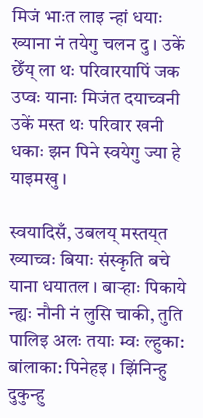मिजं भाःत लाइ न्हां धयाः ख्याना नं तयेगु चलन दु । उकें छेँय् ला थः परिवारयापिं जक उप्वः यानाः मिजंत दयाच्वनी उकें मस्त थः परिवार खनी धकाः झन पिने स्वयेगु ज्या हे याइमखु ।

स्वयादिसँ, उबलय् मस्तय्‌त ख्याच्वः बियाः संस्कृति बचे याना धयातल । बाऱ्हाः पिकाये न्ह्यः नौनी नं लुसि चाकी, तुति पालिइ अलः तयाः म्वः ल्हुका: बांलाका: पिनेहइ । झिंनिन्हु दुकुन्हु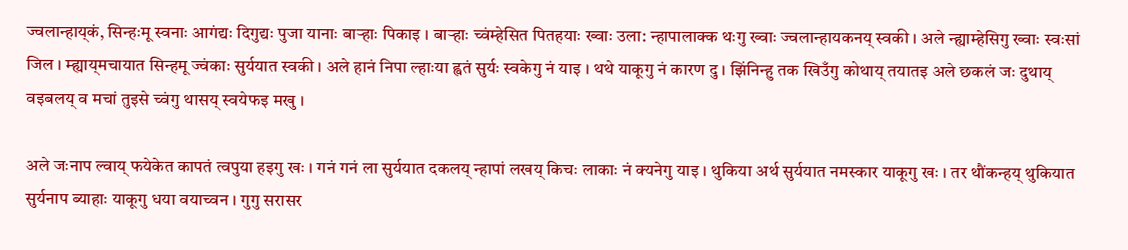ज्वलान्हाय्‌कं, सिन्हःमू स्वनाः आगंद्यः दिगुद्यः पुजा यानाः बाऱ्हाः पिकाइ । बाऱ्हाः च्वंम्हेसित पितहयाः ख्वाः उला: न्हापालाक्क थःगु ख्वाः ज्वलान्हायकनय् स्वकी । अले न्ह्याम्हेसिगु ख्वाः स्वःसां जिल । म्ह्याय्‌मचायात सिन्हमू ज्वंकाः सुर्ययात स्वकी । अले हानं निपा ल्हाःया ह्वतं सुर्यः स्वकेगु नं याइ । थथे याकूगु नं कारण दु । झिंनिन्हु तक खिउँगु कोथाय् तयातइ अले छकलं जः दुथाय् वइबलय् व मचां तुइसे च्वंगु थासय् स्वयेफइ मखु ।

अले जःनाप ल्वाय् फयेकेत कापतं त्वपुया हइगु खः । गनं गनं ला सुर्ययात दकलय् न्हापां लखय् किचः लाकाः नं क्यनेगु याइ । थुकिया अर्थ सुर्ययात नमस्कार याकूगु खः । तर थौंकन्हय् थुकियात सुर्यनाप ब्याहाः याकूगु धया वयाच्वन । गुगु सरासर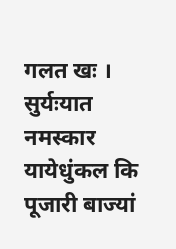गलत खः । सुर्यःयात नमस्कार यायेधुंकल कि पूजारी बाज्यां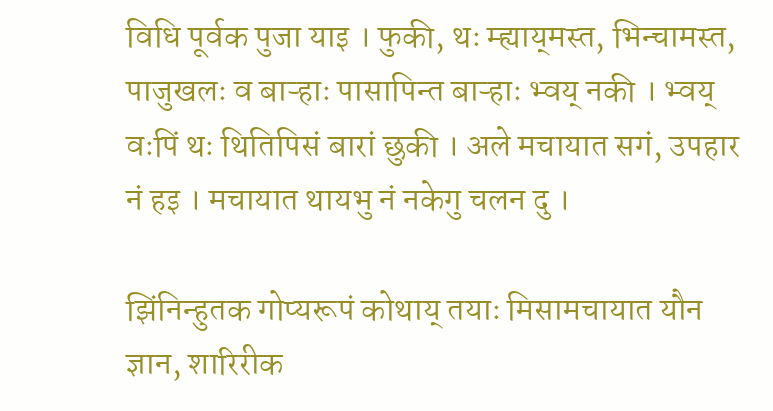विधि पूर्वक पुजा याइ । फुकी, थः म्ह्याय्‌मस्त, भिन्चामस्त, पाजुखलः व बाऱ्हाः पासापिन्त बाऱ्हाः भ्वय् नकी । भ्वय् वःपिं थः थितिपिसं बारां छुकी । अले मचायात सगं, उपहार नं हइ । मचायात थायभु नं नकेगु चलन दु ।

झिंनिन्हुतक गोप्यरूपं कोथाय् तयाः मिसामचायात यौन ज्ञान, शारिरीक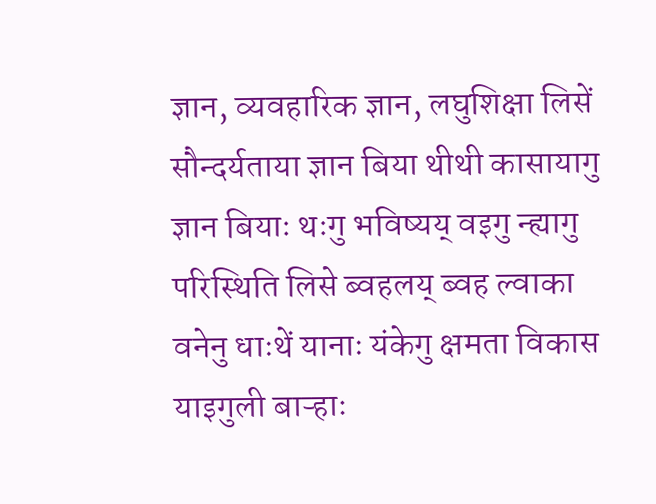ज्ञान, व्यवहारिक ज्ञान, लघुशिक्षा लिसें सौन्दर्यताया ज्ञान बिया थीथी कासायागु ज्ञान बियाः थःगु भविष्यय् वइगु न्ह्यागु परिस्थिति लिसे ब्वहलय् ब्वह ल्वाका वनेनु धाःथें यानाः यंकेगु क्षमता विकास याइगुली बाऱ्हाः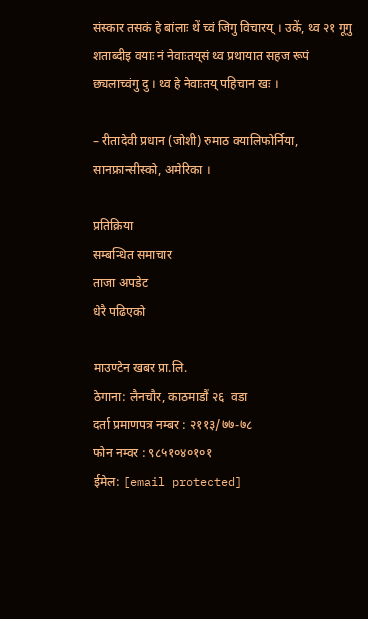संस्कार तसकं हे बांलाः थें च्वं जिगु विचारय् । उकें, थ्व २१ गूगु शताब्दीइ वयाः नं नेवाःतय्‌सं थ्व प्रथायात सहज रूपं छ्यलाच्वंगु दु । थ्व हे नेवाःतय् पहिचान खः ।

– रीतादेवी प्रधान (जोशी) रुमाठ क्यालिफोर्निया, सानफ्रान्सीस्को, अमेरिका ।

प्रतिक्रिया
सम्बन्धित समाचार
ताजा अपडेट
धेरै पढिएको

माउण्टेन खबर प्रा.लि.
ठेगाना: लैनचौर, काठमाडौं २६  वडा
दर्ता प्रमाणपत्र नम्बर : २११३/७७-७८
फोन नम्वर : ९८५१०४०१०१
ईमेल: [email protected]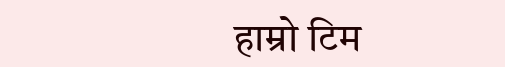हाम्रो टिम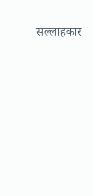सल्लाहकार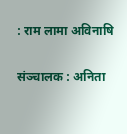: राम लामा अविनाषि

संञ्चालक : अनिता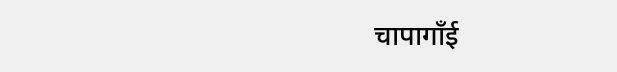चापागाँई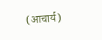(आचार्य)